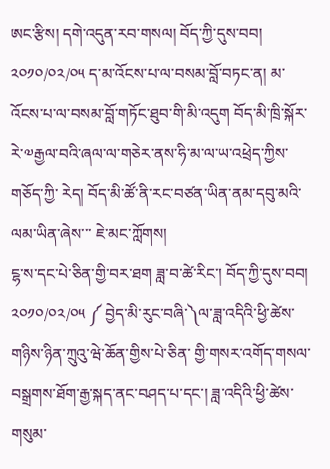ཨང་རྩིས། དགེ་འདུན་རབ་གསལ། བོད་ཀྱི་དུས་བབ། ༢༠༡༠/༠༢/༠༥ ད་མ་འོངས་པ་ལ་བསམ་བློ་བཏང་ན། མ་འོངས་པ་ལ་བསམ་བློ་གཏོང་ཐུབ་གི་མི་འདུག བོད་མི་ཁྲི་སྐོར་རེ་༧རྒྱལ་བའི་ཞལ་ལ་གཅེར་ནས་ཧི་མ་ལ་ཡ་འཕྲེད་ཀྱིས་གཅོད་ཀྱི་ རེད། བོད་མི་ཚོ་ནི་རང་བཙན་ཡིན་ནམ་དབུ་མའི་ལམ་ཡིན་ཞེས་་་ ཇེ་མང་ཀློགས།
ངྷ་ས་དང་པེ་ཅིན་གྱི་བར་ཐག ཟླ་བ་ཚེ་རིང་། བོད་ཀྱི་དུས་བབ། ༢༠༡༠/༠༢/༠༥ ༼ བྱེད་མི་རུང་བཞི་༽ལ་ཟླ་འདིའི་ཕྱི་ཚེས་གཉིས་ཉིན་ཀྲུའུ་ཝེ་ཆོན་གྱིས་པེ་ཅིན་ གྱི་གསར་འགོད་གསལ་བསྒྲགས་ཐོག་རྒྱ་སྐད་ནང་བཤད་པ་དང་། ཟླ་འདིའི་ཕྱི་ཚེས་གསུམ་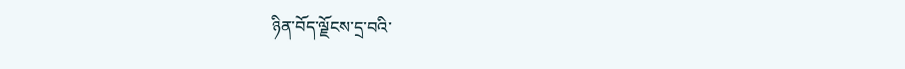ཉིན་བོད་ལྗོངས་དྲ་བའི་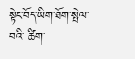སྟེང་བོད་ཡིག་ཐོག་སྤེལ་བའི་ ཚིག་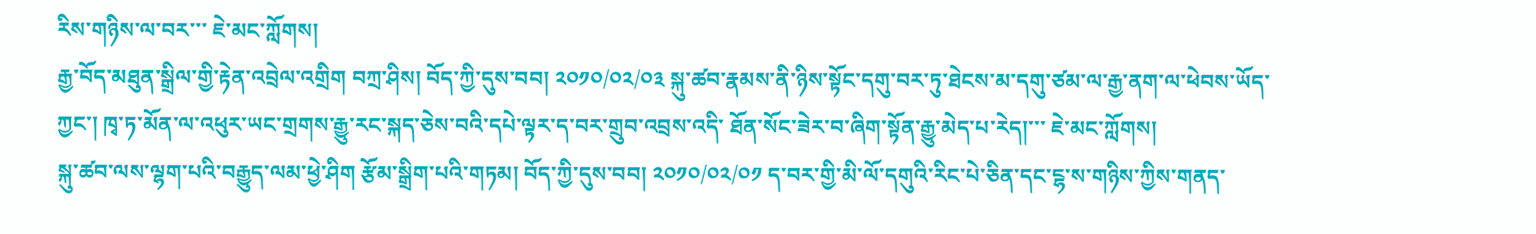རིས་གཉིས་ལ་བར་་་ ཇེ་མང་ཀློགས།
རྒྱ་བོད་མཐུན་སྒྲིལ་གྱི་རྟེན་འབྲེལ་འགྲིག བཀྲ་ཤིས། བོད་ཀྱི་དུས་བབ། ༢༠༡༠/༠༢/༠༣ སྐུ་ཚབ་རྣམས་ནི་ཉིས་སྟོང་དགུ་བར་ཏུ་ཐེངས་མ་དགུ་ཙམ་ལ་རྒྱ་ནག་ལ་ཕེབས་ཡོད་ ཀྱང་། ཁྭ་ཏ་མོན་ལ་འཕུར་ཡང་གྲགས་རྒྱུ་རང་སྐད་ཅེས་བའི་དཔེ་ལྟར་ད་བར་གྲུབ་འབྲས་འདི་ ཐོན་སོང་ཟེར་བ་ཞིག་སྟོན་རྒྱུ་མེད་པ་རེད།་་་ ཇེ་མང་ཀློགས།
སྐུ་ཚབ་ལས་ལྷག་པའི་བརྒྱུད་ལམ་ཕྱེ་ཤིག རྩོམ་སྒྲིག་པའི་གཏམ། བོད་ཀྱི་དུས་བབ། ༢༠༡༠/༠༢/༠༡ ད་བར་གྱི་མི་ལོ་དགུའི་རིང་པེ་ཅིན་དང་ངྷ་ས་གཉིས་ཀྱིས་གནད་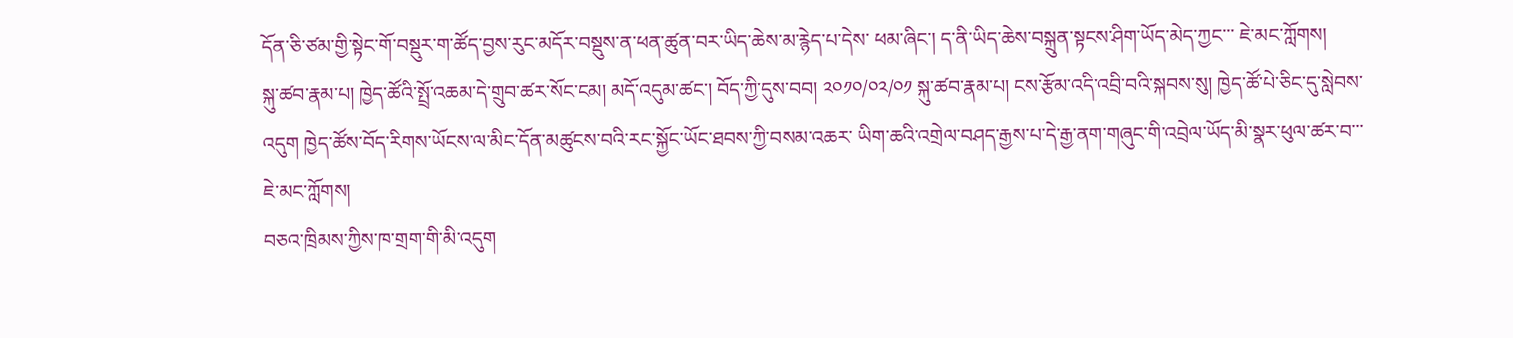དོན་ཅི་ཙམ་གྱི་སྟེང་གོ་བསྡུར་ག་ཚོད་བྱས་རུང་མདོར་བསྡུས་ན་ཕན་ཚུན་བར་ཡིད་ཆེས་མ་རྙེད་པ་དེས་ ཕམ་ཞིང་། ད་ནི་ཡིད་ཆེས་བསྐྲུན་སྟངས་ཤིག་ཡོད་མེད་ཀྱང་་་ ཇེ་མང་ཀློགས།
སྐུ་ཚབ་རྣམ་པ། ཁྱེད་ཚོའི་སྤྲོ་འཆམ་དེ་གྲུབ་ཚར་སོང་ངམ། མདོ་འདུམ་ཚང་། བོད་ཀྱི་དུས་བབ། ༢༠༡༠/༠༢/༠༡ སྐུ་ཚབ་རྣམ་པ། ངས་རྩོམ་འདི་འབྲི་བའི་སྐབས་སུ། ཁྱེད་ཚོ་པེ་ཅིང་དུ་སླེབས་འདུག ཁྱེད་ཚོས་བོད་རིགས་ཡོངས་ལ་མིང་དོན་མཚུངས་བའི་རང་སྐྱོང་ཡོང་ཐབས་ཀྱི་བསམ་འཆར་ ཡིག་ཆའི་འགྲེལ་བཤད་རྒྱས་པ་དེ་རྒྱ་ནག་གཞུང་གི་འབྲེལ་ཡོད་མི་སྣར་ཕུལ་ཚར་བ་་་ ཇེ་མང་ཀློགས།
བཅའ་ཁྲིམས་ཀྱིས་ཁ་གྲག་གི་མི་འདུག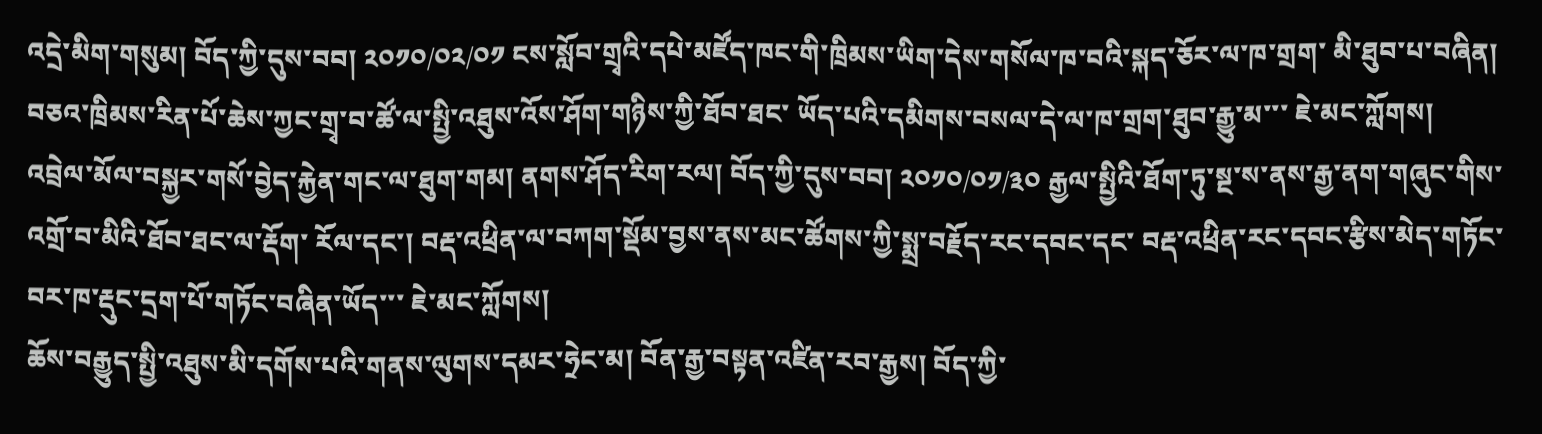འདྲེ་མིག་གསུམ། བོད་ཀྱི་དུས་བབ། ༢༠༡༠/༠༢/༠༡ ངས་སློབ་གྲྭའི་དཔེ་མཛོད་ཁང་གི་ཁྲིམས་ཡིག་དེས་གསོལ་ཁ་བའི་སྐད་ཅོར་ལ་ཁ་གྲག་ མི་ཐུབ་པ་བཞིན། བཅའ་ཁྲིམས་རིན་པོ་ཆེས་ཀྱང་གྲྭ་བ་ཚོ་ལ་སྤྱི་འཐུས་འོས་ཤོག་གཉིས་ཀྱི་ཐོབ་ཐང་ ཡོད་པའི་དམིགས་བསལ་དེ་ལ་ཁ་གྲག་ཐུབ་རྒྱུ་མ་་་ ཇེ་མང་ཀློགས།
འབྲེལ་མོལ་བསྐྱར་གསོ་བྱེད་རྐྱེན་གང་ལ་ཐུག་གམ། ནགས་ཤོད་རིག་རལ། བོད་ཀྱི་དུས་བབ། ༢༠༡༠/༠༡/༣༠ རྒྱལ་སྤྱིའི་ཐོག་ཏུ་སྔ་ས་ནས་རྒྱ་ནག་གཞུང་གིས་འགྲོ་བ་མིའི་ཐོབ་ཐང་ལ་རྡོག་ རོལ་དང་། བརྡ་འཕྲིན་ལ་བཀག་སྡོམ་བྱས་ནས་མང་ཚོགས་ཀྱི་སྨྲ་བརྗོད་རང་དབང་དང་ བརྡ་འཕྲིན་རང་དབང་རྩིས་མེད་གཏོང་བར་ཁ་རྡུང་དྲག་པོ་གཏོང་བཞིན་ཡོད་་་ ཇེ་མང་ཀློགས།
ཆོས་བརྒྱུད་སྤྱི་འཐུས་མི་དགོས་པའི་གནས་ལུགས་དམར་ཧྲེང་མ། བོན་རྒྱ་བསྟན་འཛིན་རབ་རྒྱས། བོད་ཀྱི་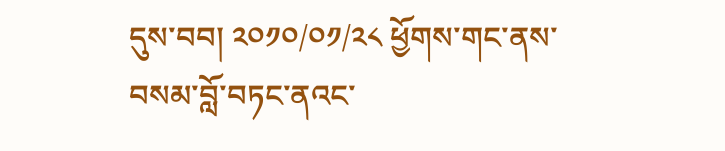དུས་བབ། ༢༠༡༠/༠༡/༢༨ ཕྱོགས་གང་ནས་བསམ་བློ་བཏང་ནའང་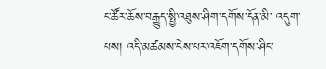ང་ཚོར་ཆོས་བརྒྱུད་སྤྱི་འཐུས་ཤིག་དགོས་དོན་མི་ འདུག་པས། འདི་མཚམས་ངེས་པར་འཇོག་དགོས་ཤིང་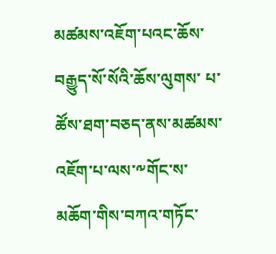མཚམས་འཇོག་པའང་ཆོས་བརྒྱུད་སོ་སོའི་ཆོས་ལུགས་ པ་ཚོས་ཐག་བཅད་ནས་མཚམས་འཇོག་པ་ལས་༸གོང་ས་མཆོག་གིས་བཀའ་གཏོང་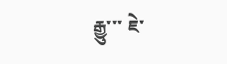རྒྱུ་་་ ཇེ་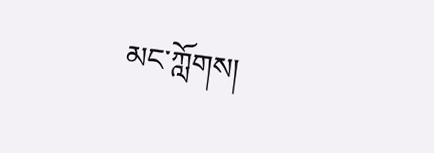མང་ཀློགས།